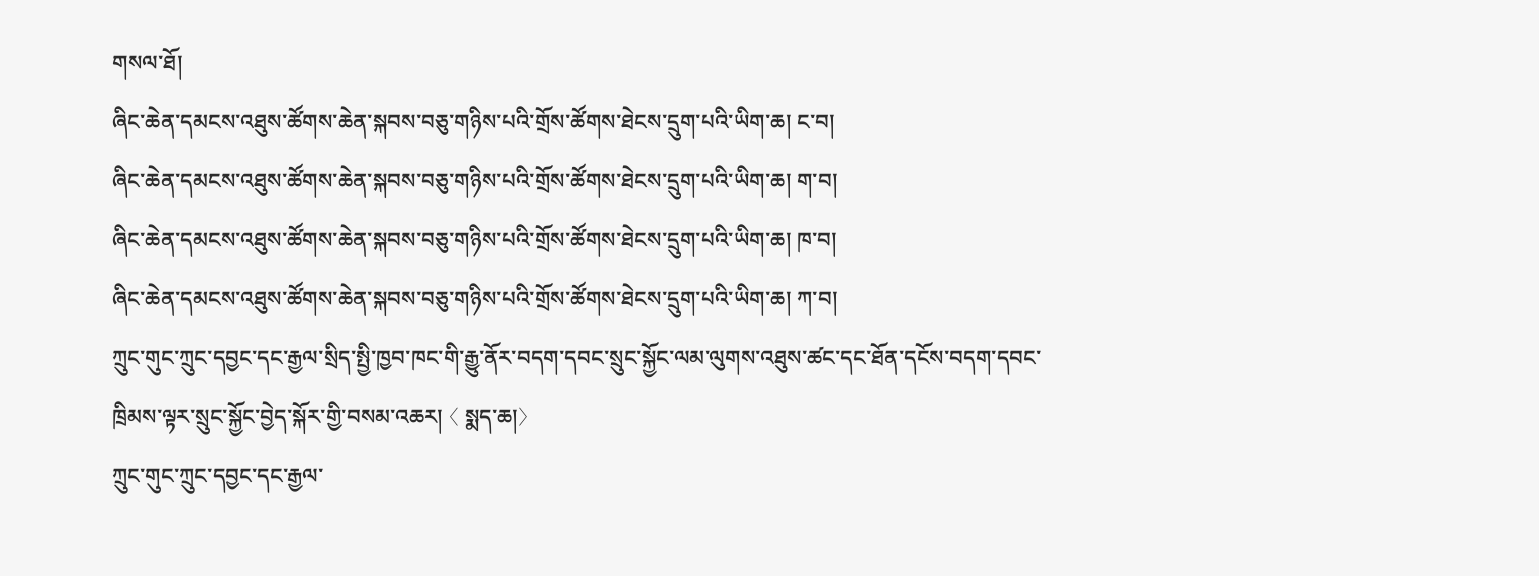གསལ་ཐོ།
ཞིང་ཆེན་དམངས་འཐུས་ཚོགས་ཆེན་སྐབས་བཅུ་གཉིས་པའི་གྲོས་ཚོགས་ཐེངས་དྲུག་པའི་ཡིག་ཆ། ང་བ།
ཞིང་ཆེན་དམངས་འཐུས་ཚོགས་ཆེན་སྐབས་བཅུ་གཉིས་པའི་གྲོས་ཚོགས་ཐེངས་དྲུག་པའི་ཡིག་ཆ། ག་བ།
ཞིང་ཆེན་དམངས་འཐུས་ཚོགས་ཆེན་སྐབས་བཅུ་གཉིས་པའི་གྲོས་ཚོགས་ཐེངས་དྲུག་པའི་ཡིག་ཆ། ཁ་བ།
ཞིང་ཆེན་དམངས་འཐུས་ཚོགས་ཆེན་སྐབས་བཅུ་གཉིས་པའི་གྲོས་ཚོགས་ཐེངས་དྲུག་པའི་ཡིག་ཆ། ཀ་བ།
ཀྲུང་གུང་ཀྲུང་དབྱང་དང་རྒྱལ་སྲིད་སྤྱི་ཁྱབ་ཁང་གི་རྒྱུ་ནོར་བདག་དབང་སྲུང་སྐྱོང་ལམ་ལུགས་འཐུས་ཚང་དང་ཐོན་དངོས་བདག་དབང་ཁྲིམས་ལྟར་སྲུང་སྐྱོང་བྱེད་སྐོར་གྱི་བསམ་འཆར། 〈 སྨད་ཆ།〉
ཀྲུང་གུང་ཀྲུང་དབྱང་དང་རྒྱལ་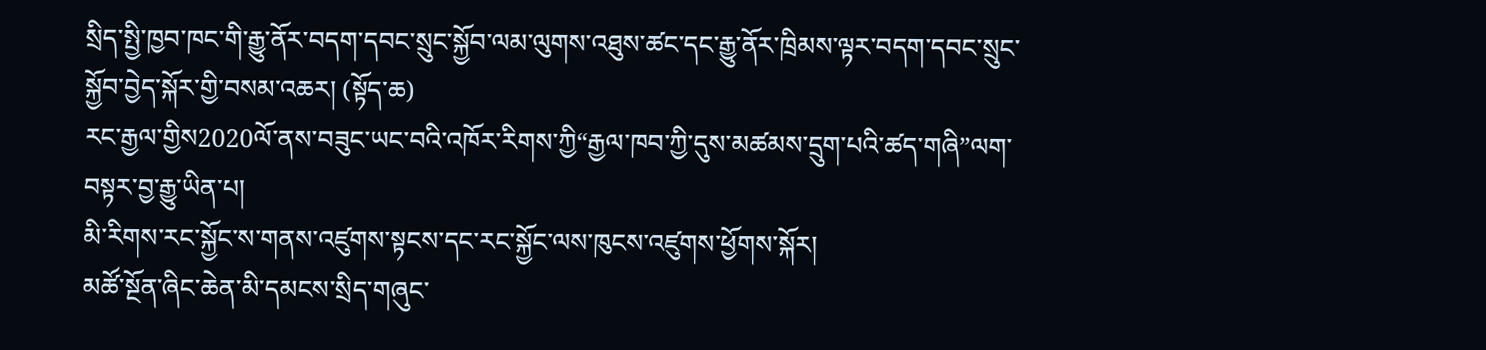སྲིད་སྤྱི་ཁྱབ་ཁང་གི་རྒྱུ་ནོར་བདག་དབང་སྲུང་སྐྱོབ་ལམ་ལུགས་འཐུས་ཚང་དང་རྒྱུ་ནོར་ཁྲིམས་ལྟར་བདག་དབང་སྲུང་སྐྱོབ་བྱེད་སྐོར་གྱི་བསམ་འཆར། (སྟོད་ཆ)
རང་རྒྱལ་གྱིས2020ལོ་ནས་བཟུང་ཡང་བའི་འཁོར་རིགས་ཀྱི“རྒྱལ་ཁབ་ཀྱི་དུས་མཚམས་དྲུག་པའི་ཚད་གཞི”ལག་བསྟར་བྱ་རྒྱུ་ཡིན་པ།
མི་རིགས་རང་སྐྱོང་ས་གནས་འཛུགས་སྟངས་དང་རང་སྐྱོང་ལས་ཁུངས་འཛུགས་ཕྱོགས་སྐོར།
མཚོ་སྔོན་ཞིང་ཆེན་མི་དམངས་སྲིད་གཞུང་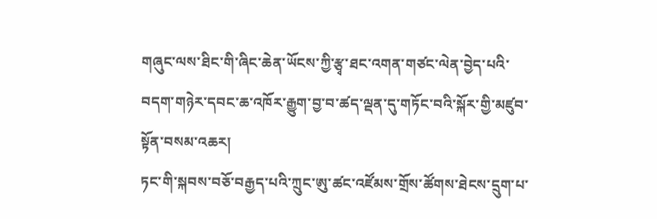གཞུང་ལས་ཐིང་གི་ཞིང་ཆེན་ཡོངས་ཀྱི་རྩྭ་ཐང་འགན་གཙང་ལེན་བྱེད་པའི་བདག་གཉེར་དབང་ཆ་འཁོར་རྒྱུག་བྱ་བ་ཚད་ལྡན་དུ་གཏོང་བའི་སྐོར་གྱི་མཛུབ་སྟོན་བསམ་འཆར།
ཏང་གི་སྐབས་བཅོ་བརྒྱད་པའི་ཀྲུང་ཨུ་ཚང་འཛོམས་གྲོས་ཚོགས་ཐེངས་དྲུག་པ་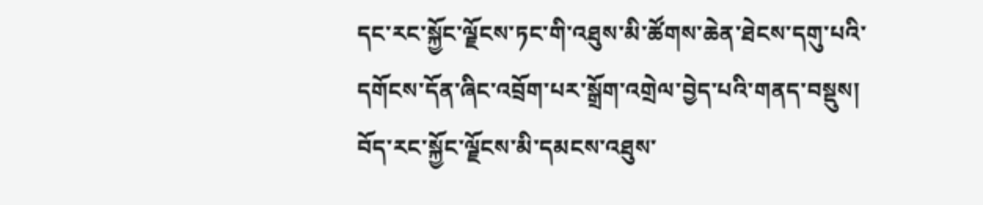དང་རང་སྐྱོང་ལྗོངས་ཏང་གི་འཐུས་མི་ཚོགས་ཆེན་ཐེངས་དགུ་པའི་དགོངས་དོན་ཞིང་འབྲོག་པར་སྒྲོག་འགྲེལ་བྱེད་པའི་གནད་བསྡུས།
བོད་རང་སྐྱོང་ལྗོངས་མི་དམངས་འཐུས་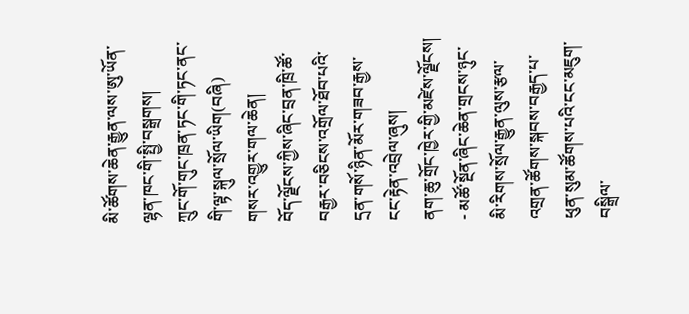མི་ཚོགས་ཆེན་རྒྱུན་ལས་ཨུ་ཡོན་ལྷན་ཁང་གི་སྤྱི་བསྒྲགས།
ཀྲུང་གོ་གུང་ཁྲན་ཏང་གི་ཏང་ནང་གི་ལྟ་སྐུལ་སྲོལ་ཡིག(བཞི)
གསར་འགྱུར་གལ་ཆེན།
བོད་ལྗོངས་ཀྱིས་ཞིང་བྲན་ཁྲི་ཚོ་བརྒྱར་བཅིངས་འགྲོལ་ཐོབ་པའི་དྲན་གསོ་ཉིན་མོར་གཟབ་རྒྱས་ངང་རྟེན་འབྲེལ་ཞུས།
ནག་ཆུ་གྲོང་ཁྱེར་གྱི་མཛེས་ལྗོངས།
- མཚོ་སྔོན་ཞིང་ཆེན་གྲངས་ཉུང་མི་རིགས་སྲོལ་རྒྱུན་ལུས་རྩལ་འགྲན་ཚོགས་སྐབས་བརྒྱད་པ་ཕུན་སུམ་ཚོགས་པའི་ངང་མཇུག་བསྒྲིལ་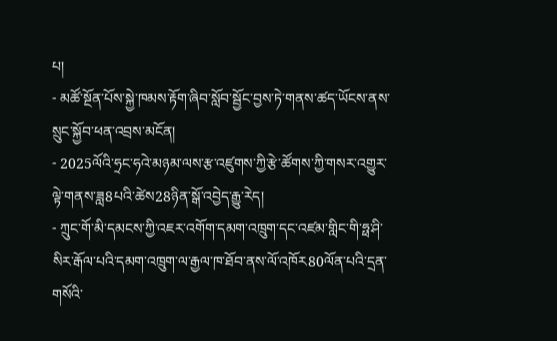པ།
- མཚོ་སྔོན་པོས་སྐྱེ་ཁམས་རྟོག་ཞིབ་སློབ་སྦྱོང་བྱས་ཏེ་གནས་ཚད་ཡོངས་ནས་སྲུང་སྐྱོབ་ཕན་འབྲས་མངོན།
- 2025ལོའི་ཧྲང་ཧའེ་མཉམ་ལས་རྩ་འཛུགས་ཀྱི་རྩེ་ཚོགས་ཀྱི་གསར་འགྱུར་ལྟེ་གནས་ཟླ8པའི་ཚེས28ཉིན་སྒོ་འབྱེད་རྒྱུ་རེད།
- ཀྲུང་གོ་མི་དམངས་ཀྱི་འཇར་འགོག་དམག་འཁྲུག་དང་འཛམ་གླིང་གི་ཧྥ་ཤི་སིར་རྒོལ་པའི་དམག་འཁྲུག་ལ་རྒྱལ་ཁ་ཐོབ་ནས་ལོ་འཁོར80ལོན་པའི་དྲན་གསོའི་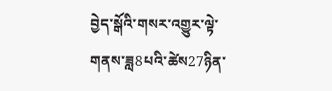བྱེད་སྒོའི་གསར་འགྱུར་ལྟེ་གནས་ཟླ8པའི་ཚེས27ཉིན་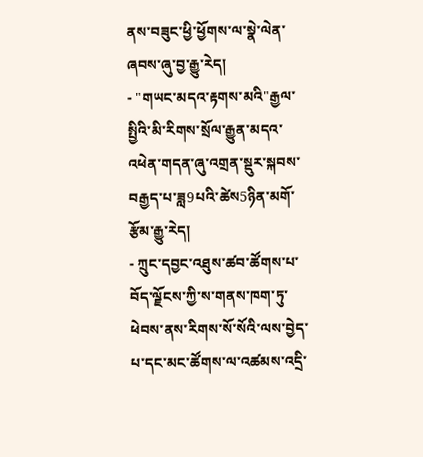ནས་བཟུང་ཕྱི་ཕྱོགས་ལ་སྣེ་ལེན་ཞབས་ཞུ་བྱ་རྒྱུ་རེད།
- "གཡང་མདའ་རྟགས་མའི"རྒྱལ་སྤྱིའི་མི་རིགས་སྲོལ་རྒྱུན་མདའ་འཕེན་གདན་ཞུ་འགྲན་སྡུར་སྐབས་བརྒྱད་པ་ཟླ9པའི་ཚེས5ཉིན་མགོ་རྩོམ་རྒྱུ་རེད།
- ཀྲུང་དབྱང་འཐུས་ཚབ་ཚོགས་པ་བོད་ལྗོངས་ཀྱི་ས་གནས་ཁག་ཏུ་ཕེབས་ནས་རིགས་སོ་སོའི་ལས་བྱེད་པ་དང་མང་ཚོགས་ལ་འཚམས་འདྲི་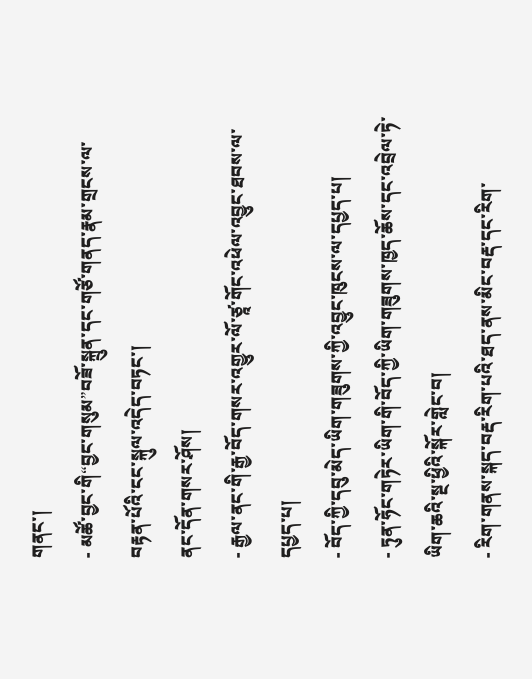གནང་།
- མཚོ་བྱང་གི“བྱང་གསུམ”བཟོ་སྐྲུན་དང་གཙོ་གནད་རྣམ་གྲངས་ལ་བརྟན་པོའི་ངང་སྐུལ་འདེད་བཏང་།
ནང་དོན་གསར་ཤོས།
- རྒྱལ་ནང་གི་རྒྱ་བོད་གསར་འགྱུར་ལོ་ཙཱ་གོང་འཕེལ་འབྱུང་ཐབས་ལ་དཔྱད་པ།
- བོད་ཀྱི་དབུ་མེད་ཡིག་གཟུགས་ཀྱི་འབྱུང་ཁུངས་ལ་དཔྱད་པ།
- ཏུན་ཧོང་གཏེར་ཡིག་གི་བོད་ཀྱི་ཡིག་གཟུགས་ཁྱད་ཆོས་དང་འབྲེལ་ཏེ་ཡིག་ཆའི་སྔ་ཕྱིའི་སྐོར་གླེང་བ།
- རིག་གནས་སྐད་བརྡ་རིག་པའི་ཐད་ནས་མིང་བརྡ་དང་རིག་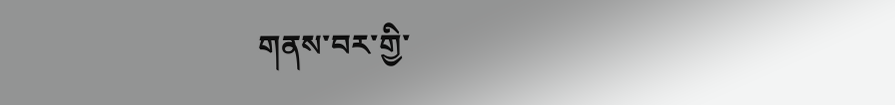གནས་བར་གྱི་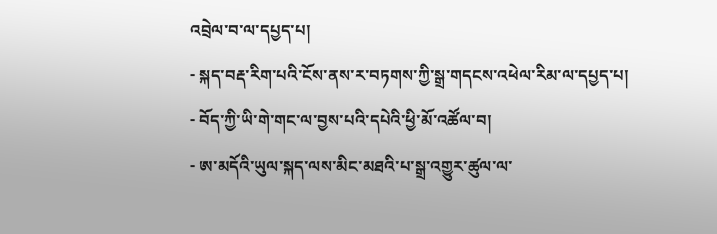འབྲེལ་བ་ལ་དཔྱད་པ།
- སྐད་བརྡ་རིག་པའི་ངོས་ནས་ར་བཏགས་ཀྱི་སྒྲ་གདངས་འཕེལ་རིམ་ལ་དཔྱད་པ།
- བོད་ཀྱི་ཡི་གེ་གང་ལ་བྱས་པའི་དཔེའི་ཕྱི་མོ་འཚོལ་བ།
- ཨ་མདོའི་ཡུལ་སྐད་ལས་མིང་མཐའི་པ་སྒྲ་འགྱུར་ཚུལ་ལ་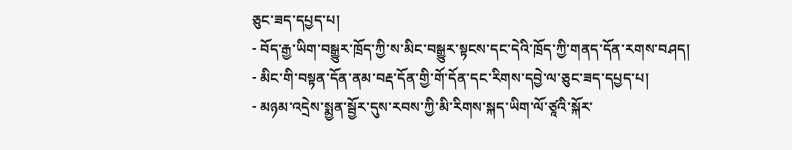ཅུང་ཟད་དཔྱད་པ།
- བོད་རྒྱ་ཡིག་བསྒྱུར་ཁྲོད་ཀྱི་ས་མིང་བསྒྱུར་སྟངས་དང་དེའི་ཁྲོད་ཀྱི་གནད་དོན་རགས་བཤད།
- མིང་གི་བསྟན་དོན་ནམ་བརྡ་དོན་གྱི་གོ་དོན་དང་རིགས་དབྱེ་ལ་ཅུང་ཟད་དཔྱད་པ།
- མཉམ་འདྲེས་སྨྱན་སྦྱོར་དུས་རབས་ཀྱི་མི་རིགས་སྐད་ཡིག་ལོ་ཙཱའི་སྐོར་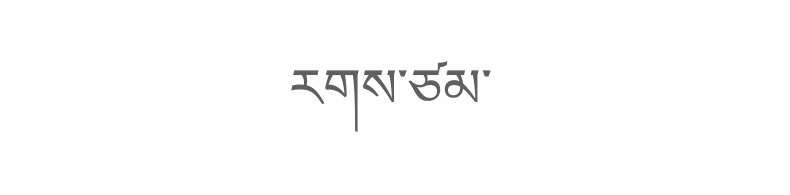རགས་ཙམ་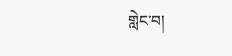གླེང་བ།